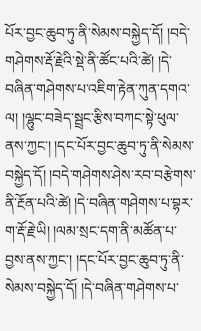པོར་བྱང་ཆུབ་ཏུ་ནི་སེམས་བསྐྱེད་དོ། །བདེ་གཤེགས་རྡོ་རྗེའི་སྡེ་ནི་ཚོང་པའི་ཚེ། །དེ་བཞིན་གཤེགས་པ་འཇིག་རྟེན་ཀུན་དགའ་ལ། །ལྷུང་བཟེད་སྦྲང་རྩིས་བཀང་སྟེ་ཕུལ་ནས་ཀྱང་། །དང་པོར་བྱང་ཆུབ་ཏུ་ནི་སེམས་བསྐྱེད་དོ། །བདེ་གཤེགས་ཤེས་རབ་བརྩེགས་ནི་རྔོན་པའི་ཚེ། །དེ་བཞིན་གཤེགས་པ་བྷར་ག་རྡོ་རྗེ་ཡི། །ལམ་སྲང་དག་ནི་མཚོན་པ་བྱས་ནས་ཀྱང་། །དང་པོར་བྱང་ཆུབ་ཏུ་ནི་སེམས་བསྐྱེད་དོ། །དེ་བཞིན་གཤེགས་པ་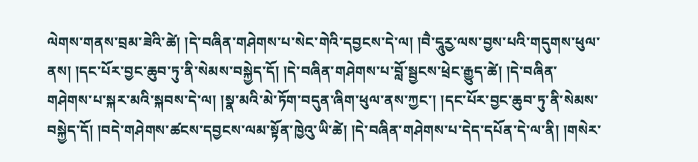ལེགས་གནས་བྲམ་ཟེའི་ཚེ། །དེ་བཞིན་གཤེགས་པ་སེང་གེའི་དབྱངས་དེ་ལ། །བཻ་དཱུརྱ་ལས་བྱས་པའི་གདུགས་ཕུལ་ནས། །དང་པོར་བྱང་ཆུབ་ཏུ་ནི་སེམས་བསྐྱེད་དོ། །དེ་བཞིན་གཤེགས་པ་བློ་སྦྱངས་ཕྲེང་རྒྱུད་ཚེ། །དེ་བཞིན་གཤེགས་པ་སྐར་མའི་སྐབས་དེ་ལ། །སྣ་མའི་མེ་ཏོག་བདུན་ཞིག་ཕུལ་ནས་ཀྱང་། །དང་པོར་བྱང་ཆུབ་ཏུ་ནི་སེམས་བསྐྱེད་དོ། །བདེ་གཤེགས་ཚངས་དབྱངས་ལམ་སྟོན་ཁྱེའུ་ཡི་ཚེ། །དེ་བཞིན་གཤེགས་པ་དེད་དཔོན་དེ་ལ་ནི། །གསེར་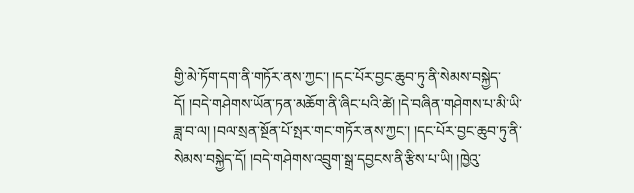གྱི་མེ་ཏོག་དག་ནི་གཏོར་ནས་ཀྱང་། །དང་པོར་བྱང་ཆུབ་ཏུ་ནི་སེམས་བསྐྱེད་དོ། །བདེ་གཤེགས་ཡོན་ཏན་མཆོག་ནི་ཞིང་པའི་ཚེ། །དེ་བཞིན་གཤེགས་པ་མི་ཡི་ཟླ་བ་ལ། །བལ་སྲན་སྔོན་པོ་སྤར་གང་གཏོར་ནས་ཀྱང་། །དང་པོར་བྱང་ཆུབ་ཏུ་ནི་སེམས་བསྐྱེད་དོ། །བདེ་གཤེགས་འབྲུག་སྒྲ་དབྱངས་ནི་རྩིས་པ་ཡི། །ཁྱེའུ་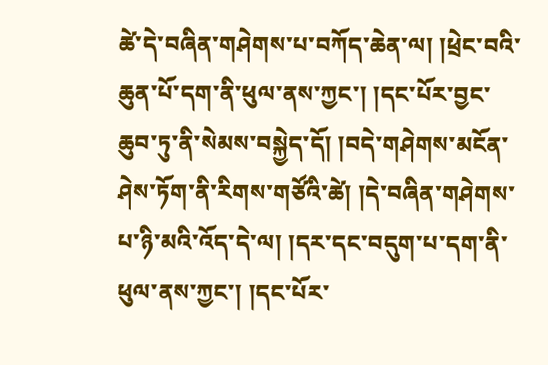ཚེ་དེ་བཞིན་གཤེགས་པ་བཀོད་ཆེན་ལ། །ཕྲེང་བའི་ཆུན་པོ་དག་ནི་ཕུལ་ནས་ཀྱང་། །དང་པོར་བྱང་ཆུབ་ཏུ་ནི་སེམས་བསྐྱེད་དོ། །བདེ་གཤེགས་མངོན་ཤེས་ཏོག་ནི་རིགས་གཙོའི་ཚེ། །དེ་བཞིན་གཤེགས་པ་ཉི་མའི་འོད་དེ་ལ། །དར་དང་བདུག་པ་དག་ནི་ཕུལ་ནས་ཀྱང་། །དང་པོར་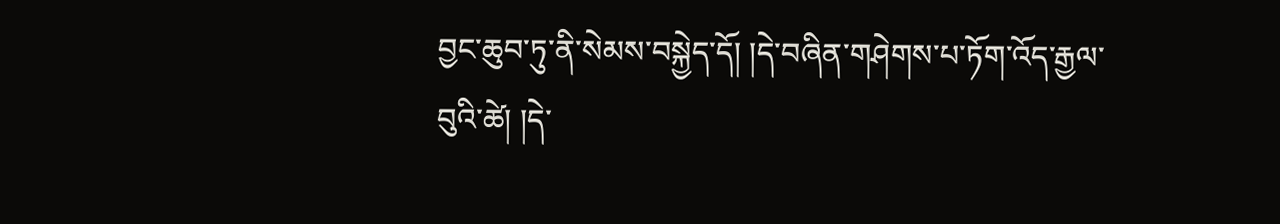བྱང་ཆུབ་ཏུ་ནི་སེམས་བསྐྱེད་དོ། །དེ་བཞིན་གཤེགས་པ་ཏོག་འོད་རྒྱལ་བུའི་ཚེ། །དེ་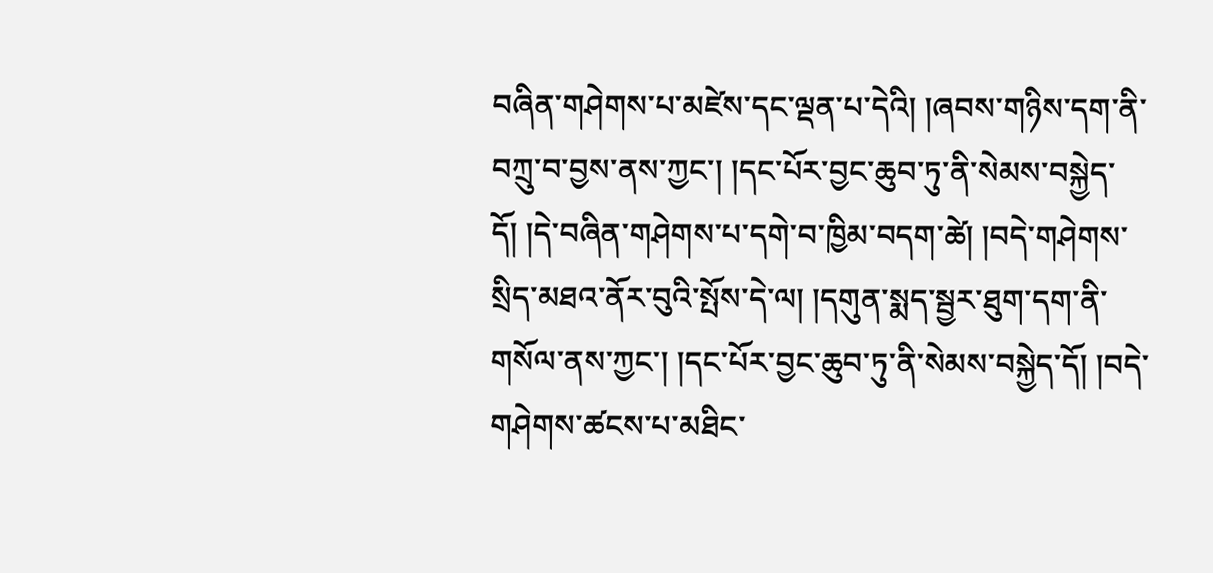བཞིན་གཤེགས་པ་མཛེས་དང་ལྡན་པ་དེའི། །ཞབས་གཉིས་དག་ནི་བཀྲུ་བ་བྱས་ནས་ཀྱང་། །དང་པོར་བྱང་ཆུབ་ཏུ་ནི་སེམས་བསྐྱེད་དོ། །དེ་བཞིན་གཤེགས་པ་དགེ་བ་ཁྱིམ་བདག་ཚེ། །བདེ་གཤེགས་སྲིད་མཐའ་ནོར་བུའི་སྤོས་དེ་ལ། །དགུན་སྨད་སྦྱར་ཐུག་དག་ནི་གསོལ་ནས་ཀྱང་། །དང་པོར་བྱང་ཆུབ་ཏུ་ནི་སེམས་བསྐྱེད་དོ། །བདེ་གཤེགས་ཚངས་པ་མཐིང་